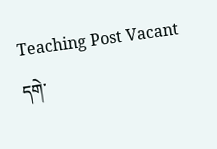Teaching Post Vacant དགེ་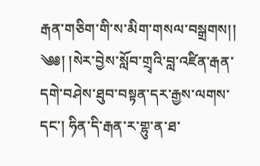རྒན་གཅིག་གི་ས་མིག་གསལ་བསྒྲགས།།
༄༅། །སེར་བྱེས་སློབ་གྲྭའི་བླ་འཛིན་རྒན་དགེ་བཤེས་ཐུབ་བསྟན་དར་རྒྱས་ལགས་དང་། ཧིན་དི་རྒན་ར་གྷུ་ན་ཐ་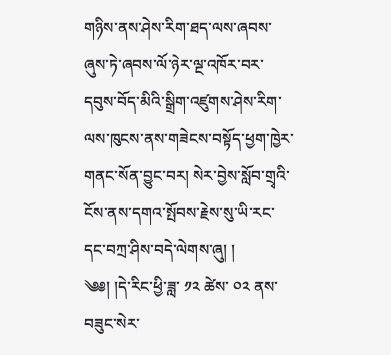གཉིས་ནས་ཤེས་རིག་ཐད་ལས་ཞབས་ཞུས་ཏེ་ཞབས་ལོ་ཉེར་ལྔ་འཁོར་བར་དབུས་བོད་མིའི་སྒྲིག་འཛུགས་ཤེས་རིག་ལས་ཁུངས་ནས་གཟེངས་བསྟོད་ཕྱག་ཁྱེར་གནང་སོན་བྱུང་བར། སེར་བྱེས་སློབ་གྲྭའི་ངོས་ནས་དགའ་སྤོབས་རྗེས་སུ་ཡི་རང་དང་བཀྲ་ཤིས་བདེ་ལེགས་ཞུ། །
༄༅། །དེ་རིང་ཕྱི་ཟླ་ ༡༢ ཚེས་ ༠༢ ནས་བཟུང་སེར་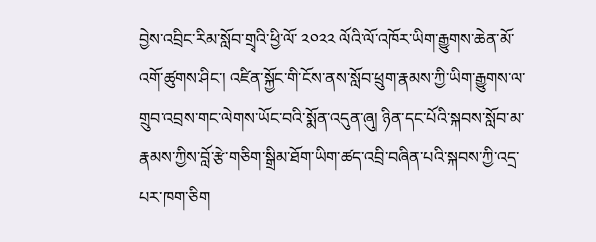བྱེས་འབྲིང་རིམ་སློབ་གྲྭའི་ཕྱི་ལོ་ ༢༠༢༢ ལོའི་ལོ་འཁོར་ཡིག་རྒྱུགས་ཆེན་མོ་འགོ་ཚུགས་ཤིང་། འཛིན་སྐྱོང་གི་ངོས་ནས་སློབ་ཕྲུག་རྣམས་ཀྱི་ཡིག་རྒྱུགས་ལ་གྲུབ་འབྲས་གང་ལེགས་ཡོང་བའི་སྨོན་འདུན་ཞུ། ཉིན་དང་པོའི་སྐབས་སློབ་མ་རྣམས་ཀྱིས་བློ་རྩེ་གཅིག་སྒྲིམ་ཐོག་ཡིག་ཚད་འབྲི་བཞིན་པའི་སྐབས་ཀྱི་འདྲ་པར་ཁག་ཅིག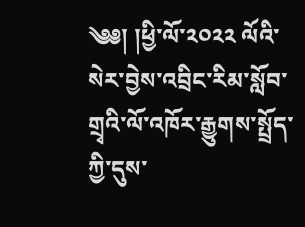༄༅། །ཕྱི་ལོ་༢༠༢༢ ལོའི་སེར་བྱེས་འབྲིང་རིམ་སློབ་གྲྭའི་ལོ་འཁོར་རྒྱུགས་སྤྲོད་ཀྱི་དུས་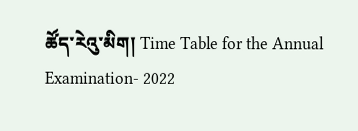ཚོད་རེའུ་མིག། Time Table for the Annual Examination- 2022